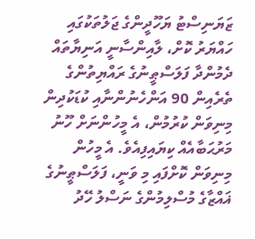ޒަޔަނިސްޓު ޔަހޫދީންގެ ޖަލުތަކުގައި ހައްޔަރު ކޮށް، ލާއިންސާނީ އަނިޔާތައް ދެމުންދާ ފަލަސްޠީނުގެ ރައްޔިތުންގެ ތެރެއިން 90 އަންހެނުންނާއި ކުޑަކުދިން މިނިވަން ކުރުމުން، އެ މީހުންނަށް ހޫނު މަރުޙަބާއެއް ކިޔައިފިއެވެ. އެ މީހުން މިނިވަން ކޮށްފައި މި ވަނީ، ފަލަސްޠީނުގެ ޣައްޒާގެ މުސްލިމުންގެ ނަސްލު ހޭދު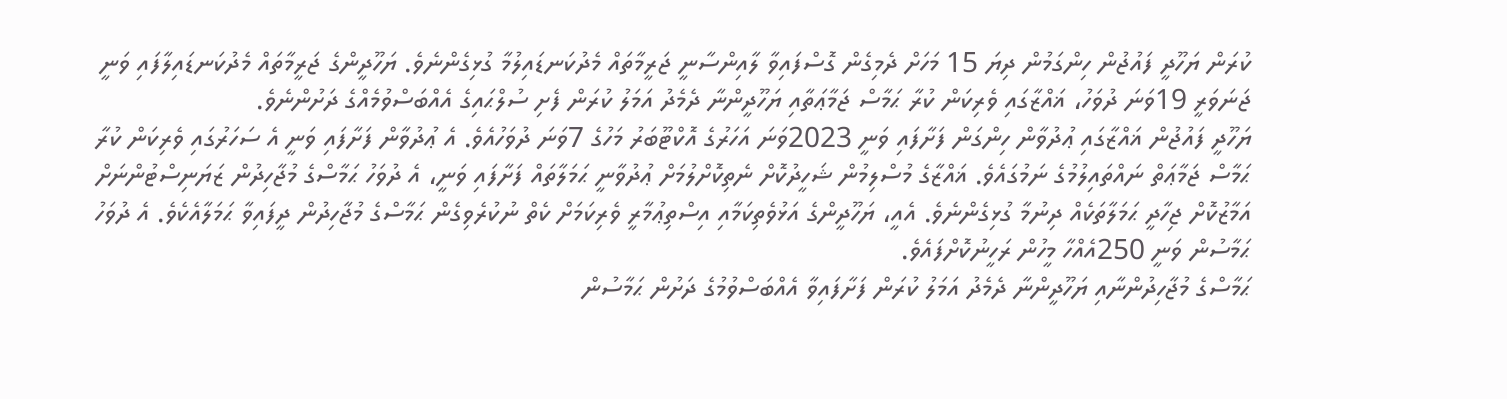ކުރަން ޔަހޫދީ ފައުޖުން ހިންގަމުން ދިޔަ 15 މަހަށް ދެމިގެން ގޮސްފައިވާ ލާއިންސާނީ ޖަރީމާތައް މެދުކަނޑައިލުމާ ގުޅިގެންނެވެ. ޔަހޫދީންގެ ޖަރީމާތައް މެދުކަނޑައިލާފައި ވަނީ ޖަނަވަރީ 19ވަނަ ދުވަހު، ޣައްޒާގައި ވެރިކަން ކުރާ ޙަމާސް ޖަމާޢަތާއި ޔަހޫދީންނާ ދެމެދު އަމަލު ކުރަން ފެށި ސުލްޙައިގެ އެއްބަސްވުމެއްގެ ދަށުންނެވެ.
ޔަހޫދީ ފައުޖުން ޣައްޒާގައި ޢުދުވާން ހިންގަން ފަށާފައި ވަނީ 2023ވަނަ އަހަރުގެ އޮކްޓޫބަރު މަހުގެ 7ވަނަ ދުވަހުއެވެ. އެ ޢުދުވާން ފަށާފައި ވަނީ އެ ސަހަރުގައި ވެރިކަން ކުރާ ޙަމާސް ޖަމާޢަތް ނައްތައިލުމުގެ ނަމުގައެވެ. ޣައްޒާގެ މުސްލިމުން ޝަހީދުކޮށް ނެތިކޮށްލުމަށް ޢުދުވާނީ ޙަމަލާތައް ފަށާފައި ވަނީ، އެ ދުވަހު ޙަމާސްގެ މުޖާހިދުން ޒަޔަނިސްޓުންނަށް އަމާޒުކޮށް ޖިހާދީ ޙަމަލާތަކެއް ދިނުމާ ގުޅިގެންނެވެ. އެއީ، ޔަހޫދީންގެ އަޅުވެތިކަމާއި އިސްތިޢުމާރީ ވެރިކަމަށް ކެތް ނުކުރެވިގެން ޙަމާސްގެ މުޖާހިދުން ދީފައިވާ ޙަމަލާއެކެވެ. އެ ދުވަހު ޙަމާސުން ވަނީ 250އެއްހާ މީހުން ރަހީނުކޮށްފައެވެ.
ޙަމާސްގެ މުޖާހިދުންނާއި ޔަހޫދީންނާ ދެމެދު އަމަލު ކުރަން ފަށާފައިވާ އެއްބަސްވުމުގެ ދަށުން ޙަމާސުން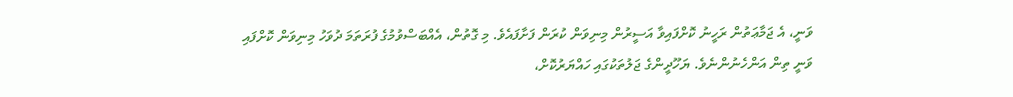ވަނީ، އެ ޖަމާޢަތުން ރަހީނު ކޮށްފައިވާ އަސީރުން މިނިވަން ކުރަން ފަށާފައެވެ. މި ގޮތުން، އެއްބަސްވުމުގެ ފުރަތަމަ ދުވަހު މިނިވަން ކޮށްފައި ވަނީ ތިން އަންހެނުންނެވެ. ޔަހޫދީންގެ ޖަލުތަކުގައި ހައްޔަރުކޮށް،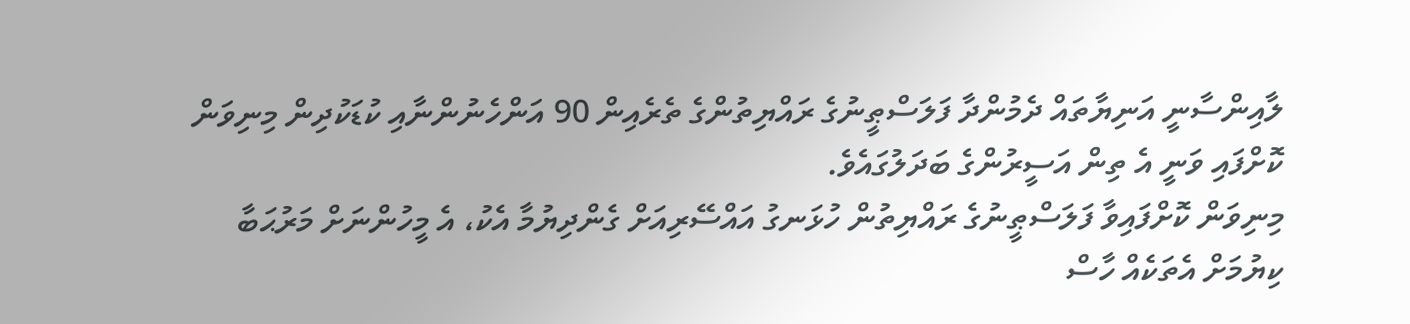ލާއިންސާނީ އަނިޔާތައް ދެމުންދާ ފަލަސްޠީނުގެ ރައްޔިތުންގެ ތެރެއިން 90 އަންހެނުންނާއި ކުޑަކުދިން މިނިވަން ކޮށްފައި ވަނީ އެ ތިން އަސީރުންގެ ބަދަލުގައެވެ.
މިނިވަން ކޮށްފައިވާ ފަލަސްޠީނުގެ ރައްޔިތުން ހުޅަނގު އައްސޭރިއަށް ގެންދިޔުމާ އެކު، އެ މީހުންނަށް މަރުޙަބާ ކިޔުމަށް އެތަކެއް ހާސް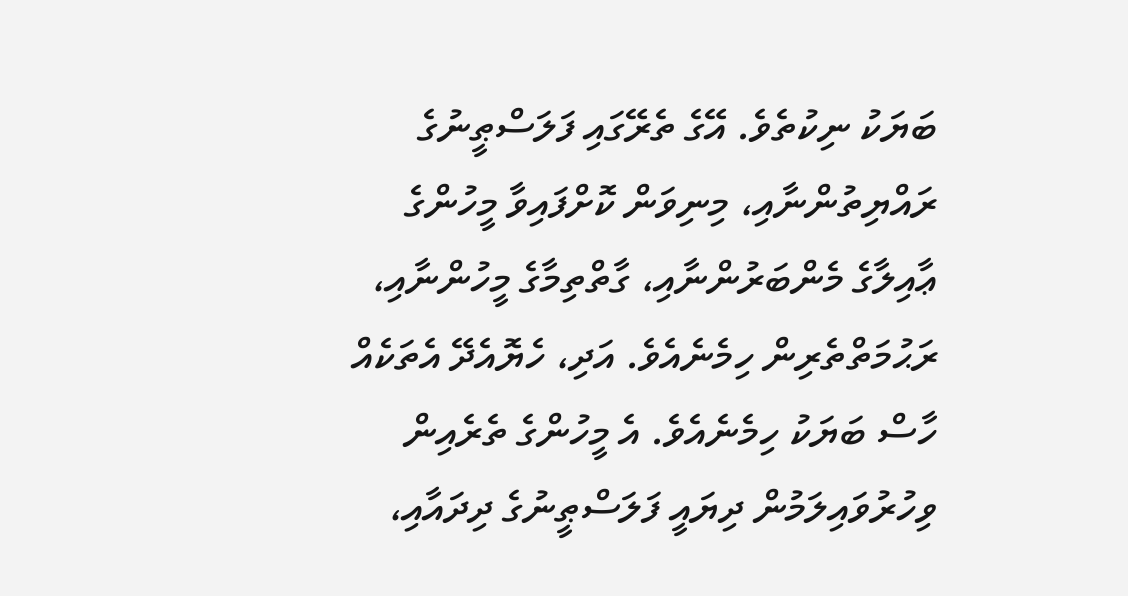ބަޔަކު ނިކުތެވެ. އޭގެ ތެރޭގައި ފަލަސްޠީނުގެ ރައްޔިތުންނާއި، މިނިވަން ކޮށްފައިވާ މީހުންގެ ޢާއިލާގެ މެންބަރުންނާއި، ގާތްތިމާގެ މީހުންނާއި، ރަޙުމަތްތެރިން ހިމެނެއެވެ. އަދި، ހެޔޮއެދޭ އެތަކެއް ހާސް ބަޔަކު ހިމެނެއެވެ. އެ މީހުންގެ ތެރެއިން ވިހުރުވައިލަމުން ދިޔައީ ފަލަސްޠީނުގެ ދިދައާއި،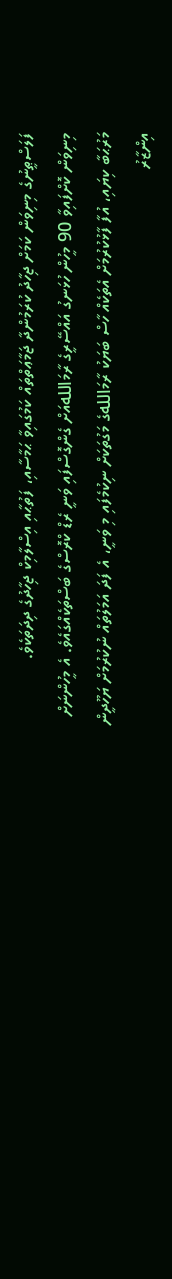ފަލަސްޠީނުގެ މިނިވަން ކަމަށް ޖިހާދު ކުރަމުންދާ ޖަމާޢަތްތައް ކަމުގައިވާ ޙަމާސާއި، ފަތުޙާއި އިސްލާމިކް ޖިހާދުގެ ދިދަތަކެވެ.
މިނިވަން ކޮށްފައިވާ 90 މީހުން ހުޅަނގު އައްސޭރީގެ ރާމަاللهއަށް ގެންގޮސްފައި ވަނީ ރެޑް ކްރޮސްގެ ބަސްތަކެއްގައެވެ. އެ މީހުންނަށް މަރުޙަބާ ކިޔައި، އުފާ ފާޅުކުރުމަށް އެތަކެއް ހާސް ބަޔަކު ރާމަاللهގެ މަގުތަކަށް ނިކުމެފައި މި ވަނީ، އެ ފަދަ އަމަލުތައް ނުކުރުމަށް ޔަހޫދީން އިންޒާރު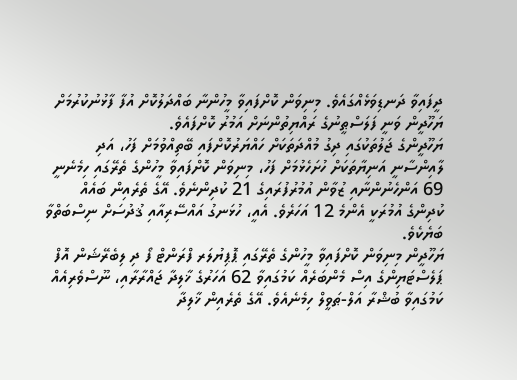ދީފައިވާ ދަނޑިވަޅެއްގައެވެ. މިނިވަން ކޮށްފައިވާ މީހުންނާ ބައްދަލުކޮށް އުފާ ފާޅުނުކުރުމަށް ޔަހޫދީން ވަނީ ފަލަސްޠީނުގެ ރައްޔިތުންނަށް އަމުރު ކޮށްފައެވެ.
ޔަހޫދީންގެ ޖަލުތަކުގައި ދިގު މުއްދަތަކަށް ހައްޔަރުކޮށްފައި ބޭތިއްވުމަށް ފަހު، އަދި ލާއިންސާނީ އަނިޔާތަކަށް ހުށަހެޅުމަށް ފަހު، މިނިވަން ކޮށްފައިވާ މީހުންގެ ތެރޭގައި ހިމެނެނީ 69 އަންހެނުންނާއި ޒުވާން އުމުރުފުރައިގެ 21 ކުދިންނެވެ. އޭގެ ތެރެއިން ބައެއް ކުދިންގެ އުމުރަކީ އެންމެ 12 އަހަރެވެ. އެއީ، ހުޅަނގު އައްސޭރިއާއި ޤުދުސަށް ނިސްބަތްވާ ބަޔެކެވެ.
ޔަހޫދީން މިނިވަން ކޮށްފައިވާ މީހުންގެ ތެރޭގައި ޕޮޕިޔުލަރ ފްރަންޓް ފޯ ދި ލިބެރޭޝަން އޮފް ޕަލެސްޓަޔިންގެ އިސް މެންބަރެއް ކަމުގައިވާ 62 އަހަރުގެ ޚާލިދާ ޖައްރާރާއި، ނޫސްވެރިއެއް ކަމުގައިވާ ބުޝްރާ އަލް-ޠަވީލް ހިމެނެއެވެ. އޭގެ ތެރެއިން ޚާލިދާ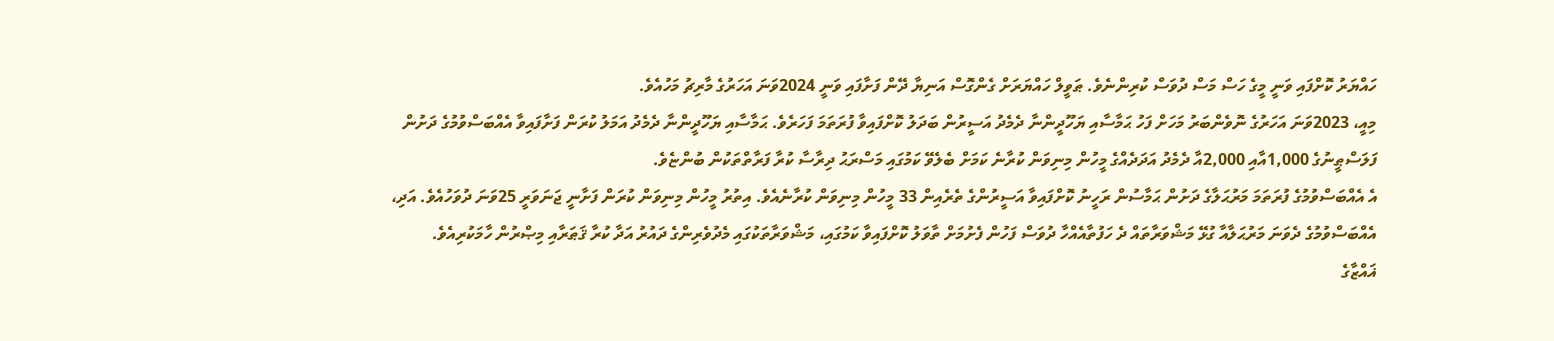ހައްޔަރު ކޮށްފައި ވަނީ މީގެ ހަސް މަސް ދުވަސް ކުރިންނެވެ. ޠަވީލް ހައްޔަރަށް ގެންގޮސް އަނިޔާ ދޭން ފަށާފައި ވަނީ 2024ވަނަ އަހަރުގެ މާރިޗު މަހުއެވެ.
މިއީ، 2023ވަނަ އަހަރުގެ ނޮވެންބަރު މަހަށް ފަހު ޙަމާސާއި ޔަހޫދީންނާ ދެމެދު އަސީރުން ބަދަލު ކޮށްފައިވާ ފުރަތަމަ ފަހަރެވެ. ޙަމާސާއި ޔަހޫދީންނާ ދެމެދު އަމަލު ކުރަން ފަށާފައިވާ އެއްބަސްވުމުގެ ދަށުން ފަލަސްޠީނުގެ 1,000އާއި 2,000އާ ދެމެދު އަދަދެއްގެ މީހުން މިނިވަން ކުރާނެ ކަމަށް ބެލެވޭ ކަމުގައި މަސްރަޙު ދިރާސާ ކުރާ ފަރާތްތަކުން ބުންޏެވެ.
އެ އެއްބަސްވުމުގެ ފުރަތަމަ މަރުޙަލާގެ ދަށުން ޙަމާސުން ރަހީނު ކޮށްފައިވާ އަސީރުންގެ ތެރެއިން 33 މީހުން މިނިވަން ކުރާނެއެވެ. އިތުރު މީހުން މިނިވަން ކުރަން ފަށާނީ ޖަނަވަރީ 25ވަނަ ދުވަހުއެވެ. އަދި، އެއްބަސްވުމުގެ ދެވަނަ މަރުޙަލާއާ ގުޅޭ މަޝްވަރާތައް ދެ ހަފުތާއެއްހާ ދުވަސް ފަހުން ފެށުމަށް ތާވަލު ކޮށްފައިވާ ކަމުގައި، މަޝްވަރާތަކުގައި މެދުވެރިންގެ ދައުރު އަދާ ކުރާ ޤަޠަރާއި މިޞްރުން ހާމަކުރިއެވެ.
ޣައްޒާގެ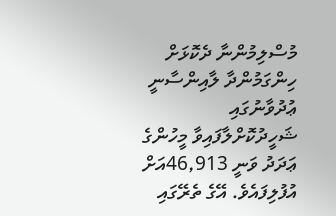މުސްލިމުންނާ ދެކޮޅަށް ހިންގަމުންދާ ލާއިންސާނީ ޢުދުވާނުގައި ޝަހީދުކޮށްލާފައިވާ މީހުންގެ ޢަދަދު ވަނީ 46,913އަށް އުފުލިފައެވެ. އޭގެ ތެރޭގައި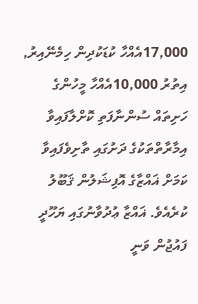17,000އެއްހާ ކުޑަކުދިން ހިމެނޭއިރު, އިތުރު 10,000އެއްހާ މީހުންގެ ހަށިތައް ސުންނާފަތި ކޮށްލާފައިވާ އިމާރާތްތަކުގެ ދަށުގައި ތާށިވެފައިވާ ކަމަށް ޣައްޒާގެ އޮފިޝަލުން ޤަބޫލު ކުރެއެވެ. ޣައްޒާ ޢުދުވާނުގައި ޔަހޫދީ ފައުޖުން ވަނީ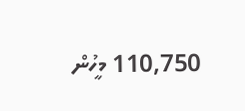110,750 މީހުން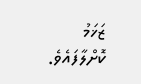ޒަޚަމު ކޮށްލާފައެވެ.